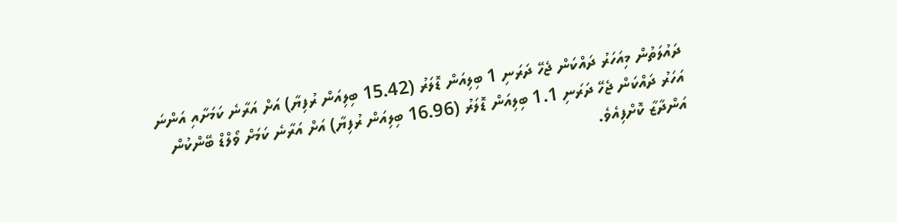ދައުލަތުން މިއަހަރު ދައްކަން ޖެހޭ ދަރަނި 1 ބިލިއަން ޑޮލަރު (15.42 ބިލިއަން ރުފިޔާ) އަށް އަރާނެ ކަމަށާއި އަންނަ އަހަރު ދައްކަން ޖެހޭ ދަރަނި 1.1 ބިލިއަން ޑޮލަރު (16.96 ބިލިއަން ރުފިޔާ) އަށް އަރާނެ ކަމަށް ވޯލްޑް ބޭންކުން އަންދާޒާ ކޮށްފިއެވެ.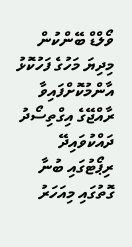ވޯލްޑް ބޭންކުން މިދިޔަ މަހުގެ ފަހުކޮޅު އާންމުކޮށްފައިވާ ރާއްޖޭގެ އިގްތިސޯދު ދައްކުވައިދޭ ރިޕޯޓުގައި ބުނާ ގޮތުގައި މިއަހަރު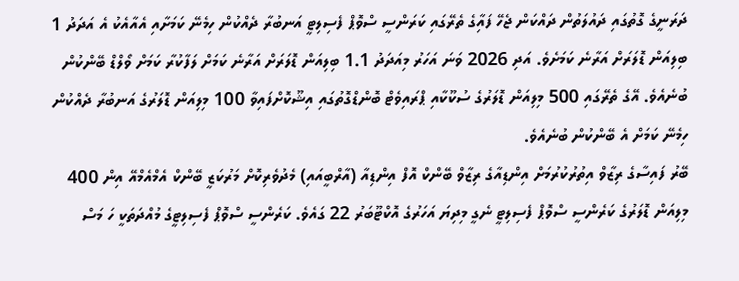ދަރަނީގެ ގޮތުގައި ދައުލަތުން ދައްކަން ޖެހޭ ފައިާގެ ތެރޭގައި ކަރަންސީ ސްވޮޕް ފެސިލިޓީ އަނބުރާ ދެއްކުން ހިމެނޭ ކަމަށާއި އެއާއެކު އެ އަދަދު 1 ބިލިއަން ޑޮލަރަށް އަރާނެ ކަމަށެވެ. އަދި 2026 ވަނަ އަހަރު މިއަދަދު 1.1 ބިލިއަން ޑޮލަރަށް އަރާނެ ކަމަށް ލަފާކުރާ ކަމަށް ވޯލްޑް ބޭންކުން ބުނެއެވެ. އޭގެ ތެރޭގައި 500 މިލިއަން ޑޮލަރުގެ ސުކޫކާއި ޕްރައިވެޓް ބޮންޑްގޮތުގައި އިޝޫކޮށްފައިވާ 100 މިލިއަން ޑޮލަރުގެ އަނބުރާ ދެއްކުން ހިމެނޭ ކަމަށް އެ ބޭންކުން ބުނެއެވެ.
ބޭރު ފައިސާގެ ރިޒާވް އިތުރުކުރުމަށް އިންޑިއާގެ ރިޒާވް ބޭންކް އޮފް އިންޑިއާ (އާރްބީއައި) މެދުވެރިކޮށް މަރުކަޒީ ބޭންކް އެމްއެމްއޭ އިން 400 މިލިއަން ޑޮލަރުގެ ކަރެންސީ ސްވޮޕް ފެސިލިޓީ ނެގީ މިދިޔަ އަހަރުގެ އޮކްޓޫބަރު 22 ގައެވެ. ކަރެންސީ ސްވޮޕް ފެސިލިޓީގެ މުއްދަތަކީ ހަ މަސް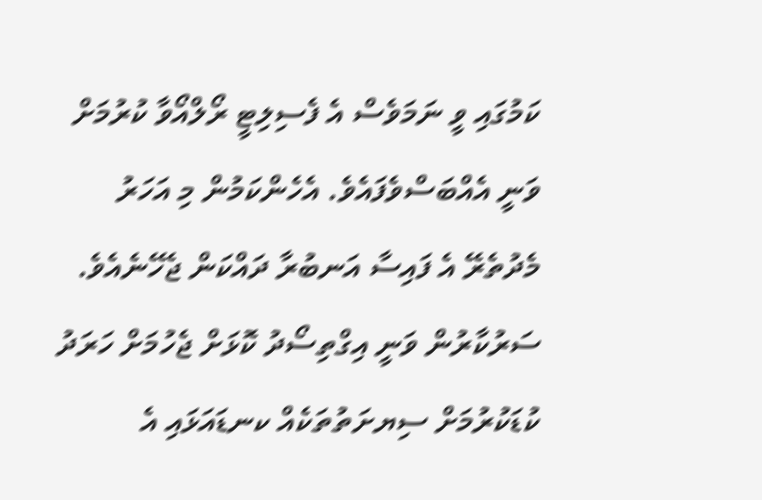ކަމުގައި ވީ ނަމަވެސް އެ ފެސިލިޓީ ރޯލްއޯވާ ކުރުމަށް ވަނީ އެއްބަސްވެފައެވެ. އެހެންކަމުން މި އަހަރު މެދުތެރޭ އެ ފައިސާ އަނބުރާ ދައްކަން ޖެހޭނެއެވެ.
ސަރުކާރުން ވަނީ އިގްތިސޯދު ކޮޅަށް ޖެހުމަށް ހަރަދު ކުޑަކުރުމަށް ސިޔށަތުތަކެއް ކނޑައަޅައި އެ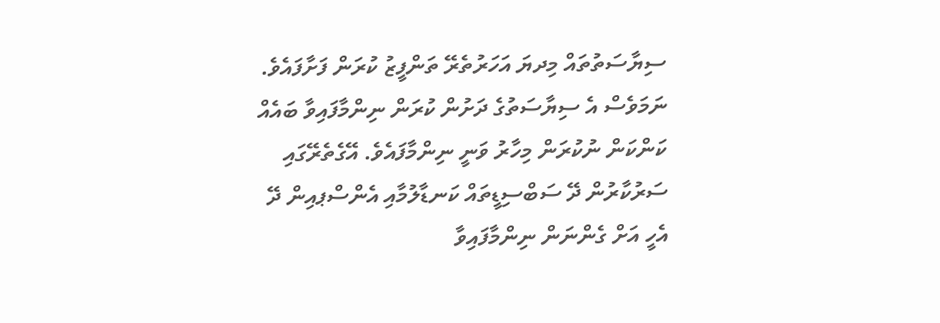ސިޔާސަތުތައް މިދޔަ އަހަރުތެރޭ ތަންފީޒު ކުރަން ފަށާފައެވެ. ނަމަވެސް އެ ސިޔާސަތުގެ ދަށުން ކުރަން ނިންމާފައިވާ ބައެއް ކަންކަން ނުކުރަން މިހާރު ވަނީ ނިންމާފައެވެ. އޭގެތެރޭގައި ސަރުކާރުން ދޭ ސަބްސިޑީތައް ކަނޑާލުމާއި އެންސްޕއިން ދޭ އެހީ އަށް ގެންނަން ނިންމާފައިވާ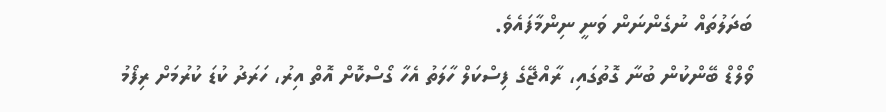ބަދަލުތައް ނުގެންނަން ވަނީ ނިންމާފައެވެ.
ވޯލްޑް ބޭންކުން ބުނާ ގޮތުގައި، ރާއްޖޭގެ ފިސްކަލް ހާލަތު އެހާ ގޯސްކޮށް އޮތް އިރު، ހަރަދު ކުޑަ ކުރުމަށް ރިފޯމު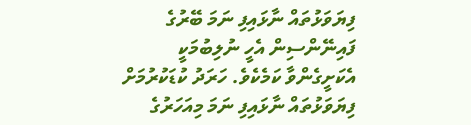ފިޔަވަޅުތައް ނާޅައިފި ނަމަ ބޭރުގެ ފައިނޭންސިން އެހީ ނުލިބުމަކީ އެކަށީގެންވާ ކަމެކެވެ. ހަރަދު ކުޑަކުރުމަށް ފިޔަވަޅުތައް ނާޅައިފި ނަމަ މިއަހަރުގެ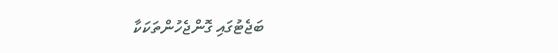ބަޖެޓުގައި ގޮންޖެހުންތަކަކާ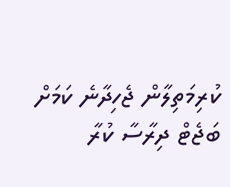ކުރިމަތިލާން ޖެހިދާނެ ކަމަށް ބަޖެޓް ދިރާސާ ކުރާ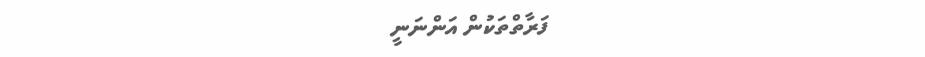ފަރާތްތަކުން އަންނަނީ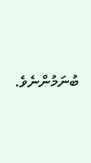ބުނަމުންނެވެ.